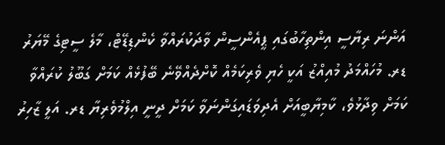އަންނަ ރިޔާސީ އިންތިހާބުގައި ޕީއެންސީން ވާދަކުރައްވާ ކެންޑިޑޭޓް، މާލެ ސީޓިގެ މޭޔަރު ޑރ. މުހައްމަދު މުއިއްޒު އަކީ ހެޔި ވެރިކަމެއް ކޮށްދެއްވޭނެ ބޭފުޅެއް ކަމަށް ގަބޫލު ކުރައްވާ ކަމަށް ވިދާޅުވެ، ކާމިޔާބީއަށް އެދިވަޑައިގަންނަވާ ކަމަށް ދީނީ އިލްމުވެރިޔާ ޑރ. އަލީ ޒާހިރު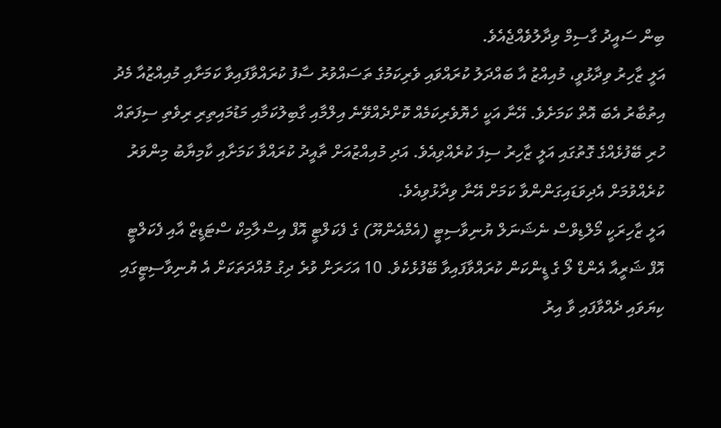ބިން ސައީދު ގާސިމް ވިދާލުވެއްޖެއެވެ.
އަލީ ޒާހިރު ވިދާޅުވީ، މުއިއްޒު އާ ބައްދަލު ކުރައްވައި ވެރިކަމުގެ ތަސައްވުރު ސާފު ކުރައްވާފައިވާ ކަމަށާއި މުއިއްޒުއާ މެދު އިތުބާރު އެބަ އޮތް ކަމަށެވެ. އޭނާ އަކީ ހެޔޮވެރިކަމެއް ކޮށްދެއްވޭނެ އިލްމާއި ގާބިލުކަމާއި މަޑުމައިތިރި ރިވެތި ސިފަތައް ހުރި ބޭފުޅެއްގެ ގޮތުގައި އަލީ ޒާހިރު ސިފަ ކުރެއްވިއެވެ. އަދި މުއިއްޒުއަށް ތާއީދު ކުރައްވާ ކަމަށާއި ކާމިޔާބު މިންވަރު ކުރެއްވުމަށް އެދިވަޑައިގަންންވާ ކަމަށް އޭނާ ވިދާޅުވިއެވެ.
އަލީ ޒާހިރަކީ މޯލްޑިވްސް ނެޝަނަލް ޔުނިވާސިޓީ (އެމްއެންޔޫ) ގެ ފެކަލްޓީ އޮފް އިސްލާމިކް ސްޓަޑީޒް އާއި ފެކަލްޓީ އޮފް ޝަރީއާ އެންޑް ލޯ ގެ ޑީންކަން ކުރައްވާފައިވާ ބޭފުޅެކެވެ. 10 އަހަރަށް ވުރެ ދިގު މުއްދަތަކަށް އެ ޔުނިވާސިޓީގައި ކިޔަވައި ދެއްވާފައި ވާ އިރު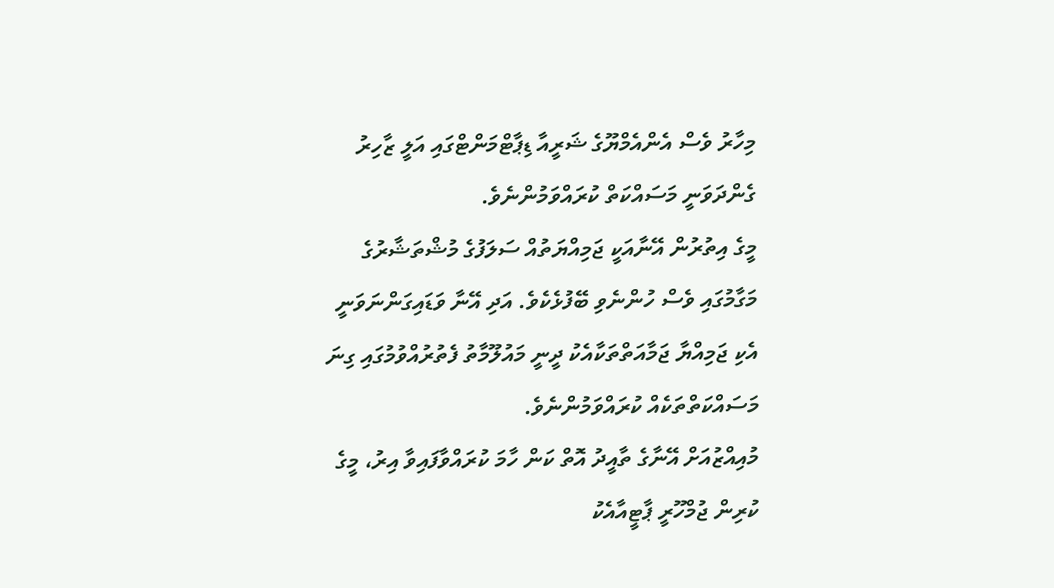މިހާރު ވެސް އެންއެމްޔޫގެ ޝަރީއާ ޑިޕާޓްމަންޓްގައި އަލީ ޒާހިރު ގެންދަވަނީ މަސައްކަތް ކުރައްވަމުންނެވެ.
މީގެ އިތުރުން އޭނާއަކީ ޖަމިއްޔަތުއް ސަލަފުގެ މުޝްތަޝާރުގެ މަގާމުގައި ވެސް ހުންނެވި ބޭފުޅެކެވެ. އަދި އޭނާ ވަޑައިގަންނަވަނީ އެކި ޖަމިއްޔާ ޖަމާއަތްތަކާއެކު ދީނީ މައުލޫމާތު ފެތުރުއްވުމުގައި ގިނަ މަސައްކަތްތަކެއް ކުރައްވަމުންނެވެ.
މުއިއްޒުއަށް އޭނާގެ ތާއީދު އޮތް ކަން ހާމަ ކުރައްވާފައިވާ އިރު، މީގެ ކުރިން ޖުމްހޫރީ ޕާޓީއާއެކު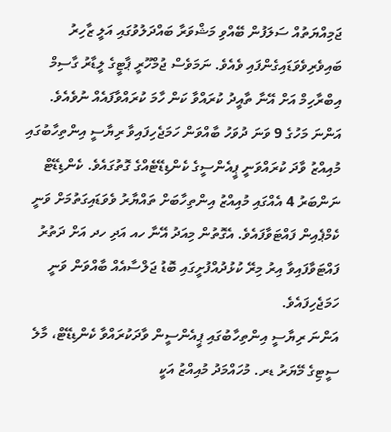ޖަމިއްޔަތުއް ސަލަފުން ބޭއްވި މަޝްވަރާ ބައްދަލުވުގައި އަލީ ޒާހިރު ބައިވެރިވެވަޑައިގެންފައި ވެއެވެ. ނަމަވެސް ޖުމްހޫރީ ޕާޓީގެ ލީޑާރު ގާސިމް އިބްރާހިމް އަށް އޭނާ ތާއީދު ކުރައްވާ ކަން ހާމަ ކުރައްވާފައެއް ނުވެއެވެ.
އަންނަ މަހުގެ 9 ވަނަ ދުވަހު ބާއްވަން ހަމަޖެހިފައިވާ ރިޔާސީ އިންތިހާބުގައި މުއިއްޒު ވާދަ ކުރައްވަނީ ޕީއެންސީގެ ކެންޑިޑޭޓެއްގެ ގޮތުގައެވެ. ކެންޑިޑޭޓް ނަންބަރު 4 އެއްގައި މުއިއްޒު އިންތިހާބަށް ތައްޔާރު ވެވަޑައިގަތުމަށް ވަނީ ކެމްޕެއިން ފައްޓަވާފައެވެ. އެގޮތުން މިއަދު އޭނާ ހއ އަދި ހދ އަށް ދަތުރު ފައްޓަވާފައިވާ އިރު މިރޭ ކުޅުދުއްފުށީގައި ބޮޑު ޖަލްސާއެއް ބާއްވަން ވަނީ ހަމަޖެހިފައެވެ.
އަންނަ ރިޔާސީ އިންތިހާބުގައި ޕީއެންސީން ވާދަކުރައްވާ ކެންޑިޑޭޓް، މާލެ ސީޓިގެ މޭޔަރު ޑރ. މުހައްމަދު މުއިއްޒު އަކީ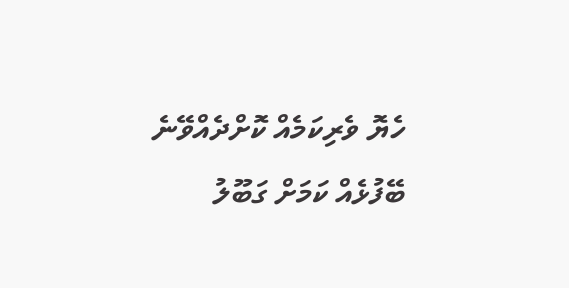ހެޔޮ ވެރިކަމެއް ކޮށްދެއްވޭނެ ބޭފުޅެއް ކަމަށް ގަބޫލު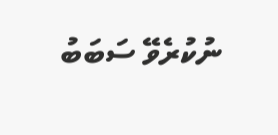ނުކުރެވޭ ސަބަބު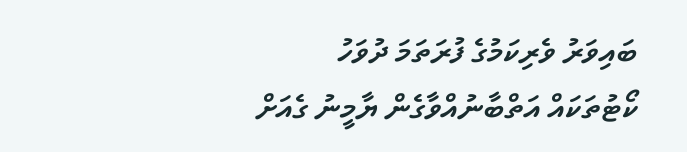ބައިވަރު ވެރިކަމުގެ ފުރަތަމަ ދުވަހު ކޯޓުތަކައް އަތްބާނުއްވާގެން ޔާމީނު ގެއަށް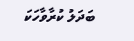ބަދަލު ކުރާވާހަކަ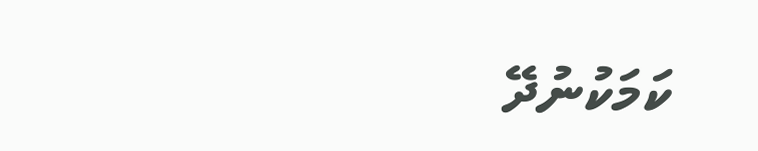ކަމަކުނުދޭ